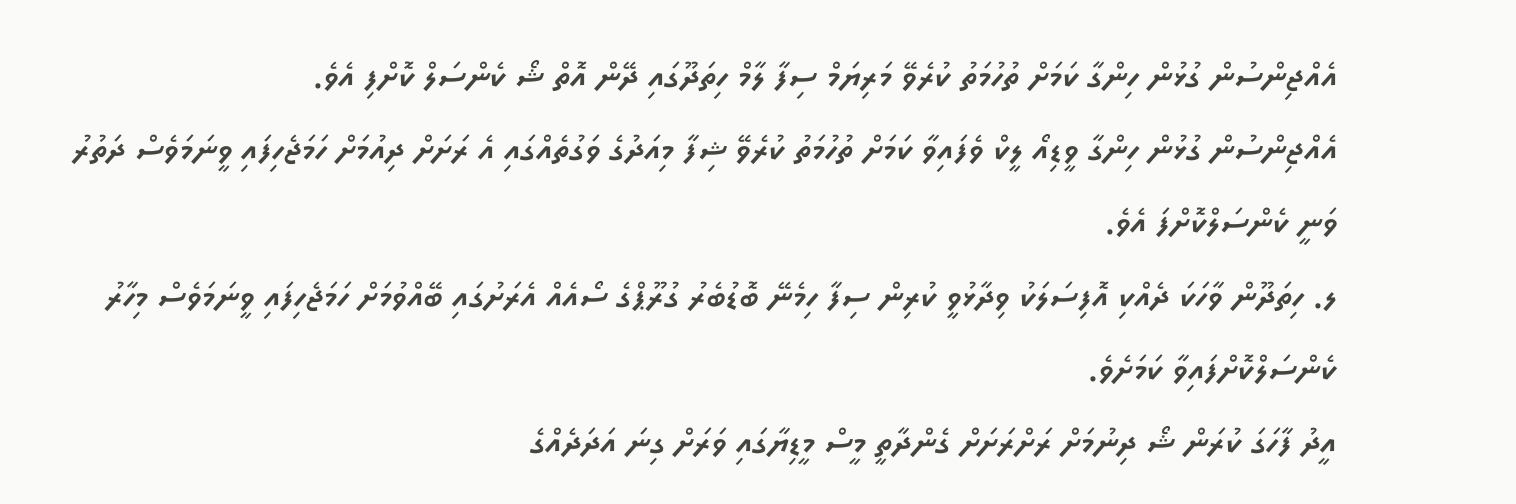އެއްޖިންސުން ގުޅުން ހިންގާ ކަމަށް ތުހުމަތު ކުރެވޭ މަރިޔަމް ސިފާ ލާމް ހިތަދޫގައި ދޭން އޮތް ޝޯ ކެންސަލް ކޮށްފި އެވެ.
އެއްޖިންސުން ގުޅުން ހިންގާ ވީޑިއޯ ލީކް ވެފައިވާ ކަމަށް ތުހުމަތު ކުރެވޭ ޝިފާ މިއަދުގެ ވަގުތެއްގައި އެ ރަށަށް ދިއުމަށް ހަމަޖެހިފައި ވީނަމަވެސް ދަތުރު ވަނީ ކެންސަލްކޮށްފަ އެވެ.
ލ. ހިތަދޫން ވާހަކަ ދެއްކި އޮފިސަލަކު ވިދާޅުވީ ކުރިން ސިފާ ހިމެނޭ ބޮޑުބެރު ގުރޫޕްގެ ސޯއެއް އެރަށުގައި ބޭއްވުމަށް ހަމަޖެހިފައި ވީނަމަވެސް މިހާރު ކެންސަލްކޮށްފައިވާ ކަމަށެވެ.
އީދު ފާހަގަ ކުރަން ޝޯ ދިނުމަށް ރަށްރަށަށް ގެންދާތީ މީސް މީޑިޔާގައި ވަރަށް ގިނަ އަދަދެއްގެ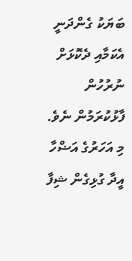ބަޔަކު ގެންދަނީ އެކަމާއި ދެކޮޅަށް ނުރުހުން ފާޅުކުރަމުން ނެވެ.
މި އަހަރުގެ އަޟްހާ އީދާ ގުޅިގެން ޝިފާ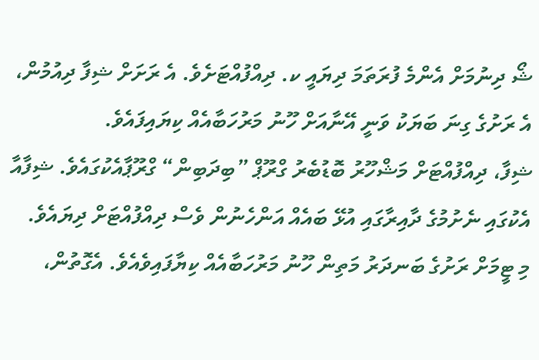ޝޯ ދިނުމަށް އެންމެ ފުރަތަމަ ދިޔައީ ކ. ދިއްފުއްޓަށެވެ. އެ ރަށަށް ޝިފާ ދިއުމުން، އެ ރަށުގެ ގިނަ ބަޔަކު ވަނީ އޭނާއަށް ހޫނު މަރުހަބާއެއް ކިޔައިފައެވެ.
ޝިފާ، ދިއްފުއްޓަށް މަޝްހޫރު ބޮޑުބެރު ގްރޫޕް ”ބިދަބިން“ ގްރޫޕާއެކުގައެވެ. ޝިފާއާ އެކުގައި ނެށުމުގެ ދާއިރާގައި އުޅޭ ބައެއް އަންހެނުން ވެސް ދިއްފުއްޓަށް ދިޔައެވެ.
މި ޓީމަށް ރަށުގެ ބަނދަރު މަތިން ހޫނު މަރުހަބާއެއް ކިޔާފައިވެއެވެ. އެގޮތުން،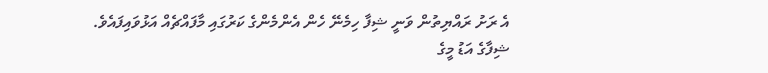އެ ރަށު ރައްޔިތުން ވަނީ ޝިފާ ހިމެނޭ ހެން އެންމެންގެ ކަރުގައި މާފައްޗެއް އަޅުވައިފައެވެ.
ޝިފާގެ އަޑު މީގެ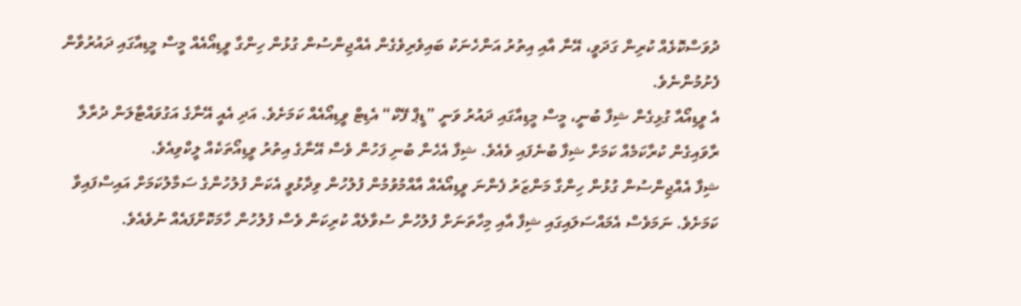ދުވަސްކޮޅެއް ކުރިން ގަދަވީ، އޭނާ އާއި އިތުރު އަންހެނަކު ބައިވެރިވެގެން އެއްޖިންސުން ގުޅުން ހިންގާ ވީޑިއޯއެއް މީސް މީޑިއާގައި ދައުރުވާން ފެށުމުންނެވެ.
އެ ވީޑިއޯއާ ގުޅިގެން ޝިފާ ބުނީ، މީސް މީޑިއާގައި ދައުރު ވަނީ ”ޑީޕް ފޭކް“ އެޑިޓް ވީޑިއޯއެއް ކަމަށެވެ. އަދި އެއީ އޭނާގެ އަގުވައްޓާލަން ދުރާލާ ރާވައިގެން ކުރާކަމެއް ކަމަށް ޝިފާ ބުނެފައި ވެއެވެ. ޝިފާ އެހެން ބުނި ފަހުން ވެސް އޭނާގެ އިތުރު ވީޑިއޯތަކެއް ލީކްވިއެވެ.
ޝިފާ އެއްޖިންސުން ގުޅުން ހިންގާ މަންޒަރު ފެންނަ ވީޑިއޯއެއް އާއްމުވުމުން ފުލުހުން ވިދާޅުވީ އެކަން ފުލުހުންގެ ސަމާލުކަމަށް އައިސްފައިވާ ކަމަށެވެ. ނަމަވެސް އެމައްސަލައިގައި ޝިފާ އާއި މިހާތަނަށް ފުލުހުން ސުވާލެއް ކުރިކަން ވެސް ފުލުހުން ހާމަކޮށްފައެއް ނުވެއެވެ.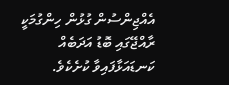އެއްޖިންސުން ގުޅުން ހިންގުމަކީ ރާއްޖޭގައި ބޮޑު އަދަބެއް ކަނޑައަޅާފައިވާ ކުށެކެވެ.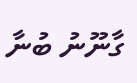ގާނޫނު ބުނާ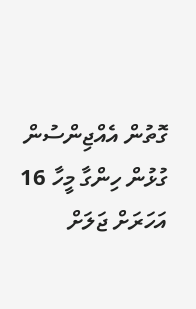ގޮތުން އެއްޖިންސުން ގުޅުން ހިންގާ މީހާ 16 އަހަރަށް ޖަލަށް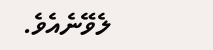ލެވޭނެއެވެ.